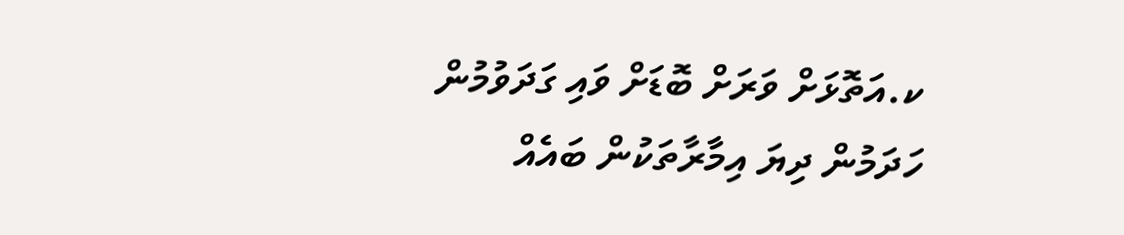ކ.އަތޮޅަށް ވަރަށް ބޮޑަށް ވައި ގަދަވުމުން ހަދަމުން ދިޔަ އިމާރާތަކުން ބައެއް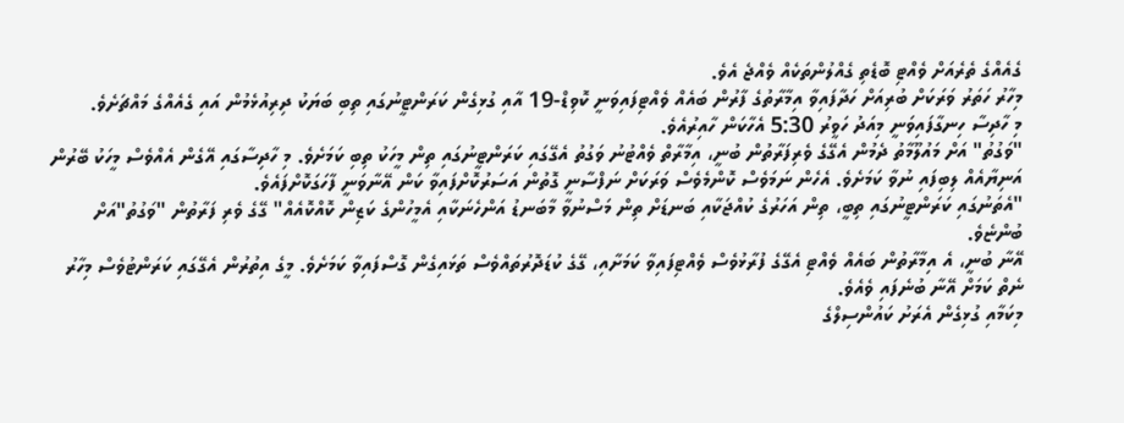ގެއެއްގެ ތެރެއަށް ވެއްޓި ބޮޑެތި ގެއްލުންތަކެއް ވެއްޖެ އެވެ.
މިހާރު ހަތަރު ވަރަކަށް ބުރިއަށް ހަދާފައިވާ އިމާރާތުގެ ފާރުން ބައެއް ވެއްޓިފައިވަނީ ކޮވިޑް-19 އާއި ގުޅިގެން ކަރަންޓީނުގައި ތިބި ބަޔަކު ދިރިއުޅެމުން އައި ގެއެއްގެ މައްޗަށެވެ.
މި ހާދިސާ ހިނގާފައިވަނީ މިއަދު ހަވީރު 5:30 އެހާކަން ހާއިރުއެވެ.
"ވަގުތު" އަށް މައުލޫމާތު ދެމުން އެގޭގެ ވެރިފަރާތުން ބުނީ، އިމާރާތް ވެއްޓުނު ވަގުތު އެގޭގައި ކަރަންޓީނުގައި ތިން މީހަކު ތިބި ކަމަށެވެ. މި ހާދިސާގައި އޭގެން އެއްވެސް މީހަކު ބޭރުން އަނިޔާއެއް ލިބިފައި ނުވާ ކަމަށެވެ. އެހެން ނަމަވެސް ކޮންމެވެސް ވަރަކަށް ނަފްސާނީ ގޮތުން އަސަރުކޮށްފައިވާ ކަން އޭނާވަނީ ފާހަގަކޮށްފައެވެ.
"އެތަނުގައި ކަރަންޓީނުގައި ތިބީ، ތިން އަހަރުގެ ކުއްޖަކާއި ބަނޑަށް ތިން މަސްނުވާ މާބަނޑު އަންހެނަކާއި އެމީހުންގެ ކަޒިން ކޮއްކޮއެއް" ގޭގެ ވެރި ފަރާތުން "ވަގުތު"އަށް ބުންޏެވެ.
އޭނާ ބުނީ، އެ އިމާރާތުން ބައެއް ވެއްޓި އެގޭގެ ފުރާޅުވެސް ވެއްޓިފައިވާ ކަމަށާއި، ގޭގެ ކުޑަދޮރުތައްވެސް ތަޅައިގެން ގޮސްފައިވާ ކަމަށެވެ. މީގެ އިތުރުން އެގޭގައި ކަރަންޓުވެސް މިހާރު ނެތް ކަމަށް އޭނާ ބުނެފައި ވެއެވެ.
މިކަމާއި ގުޅިގެން އެރަށު ކައުންސިލްގެ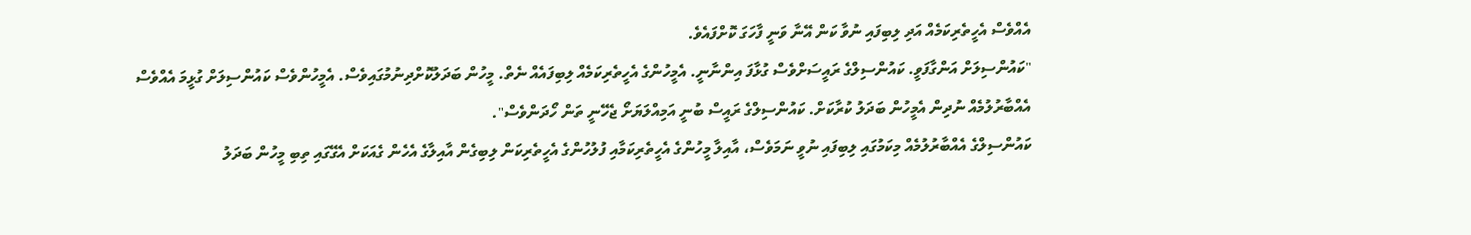އެއްވެސް އެހީތެރިކަމެއް އަދި ލިބިފައި ނުވާ ކަން އޭނާ ވަނީ ފާހަގަ ކޮށްފައެވެ.
"ކައުންސިލަށް އަންގާފަވީ. ކައުންސިލްގެ ރައީސަށްވެސް ގުޅާފަ އިންނާނީ. އެމީހުންގެ އެހީތެރިކަމެއް ލިބިފައެއް ނެތް. މީހުން ބަދަލުކޮށްދިނުމުގައިވެސް. އެމީހުންވެސް ކައުންސިލަށް ގުޅީމަ އެއްވެސް އެއްބާރުލުމެއް ނުދިން އެމީހުން ބަދަލު ކުރާކަށް. ކައުންސިލްގެ ރައީސް ބުނީ އަމިއްލަޔަށޯ ޖެހޭނީ ތަން ހޯދަންވެސް".
ކައުންސިލްގެ އެއްބާރުލުމެއް މިކަމުގައި ލިބިފައި ނުވީ ނަމަވެސް، އާއިލާ މީހުންގެ އެހީތެރިކަމާއި ފުލުހުންގެ އެހީތެރިކަން ލިބިގެން އާއިލާގެ އެހެން ގެއަކަށް އެގޭގައި ތިބި މީހުން ބަދަލު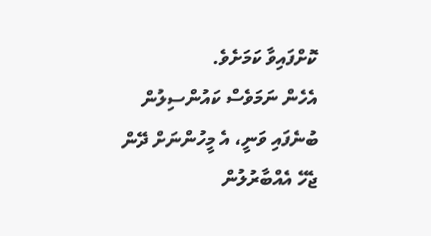ކޮށްފައިވާ ކަމަށެވެ.
އެހެން ނަމަވެސް ކައުންސިލުން ބުނެފައި ވަނީ، އެ މީހުންނަށް ދޭން ޖެހޭ އެއްބާރުލުން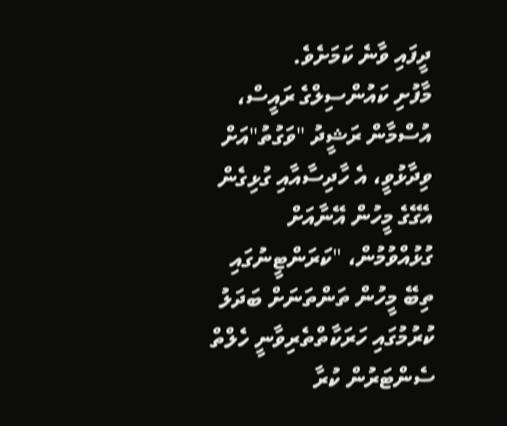ދީފައި ވާނެ ކަމަށެވެ.
މާފުށި ކައުންސިލްގެ ރައީސް، އުސްމާން ރަޝީދު "ވަގުތު"އަށް ވިދާޅުވީ، އެ ހާދިސާއާއި ގުޅިގެން އެގޭގެ މީހުން އޭނާއަށް ގުޅުއްވުމުން، "ކަރަންޓީނުގައި ތިބޭ މީހުން ތަންތަނަށް ބަދަލު ކުރުމުގައި ހަރަކާތްތެރިވާނީ ހެލްތް ސެންޓަރުން ކުރާ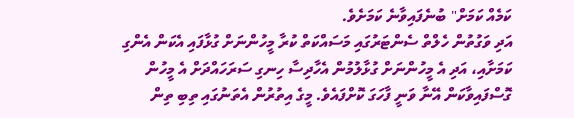ކަމެއް ކަމަށް" ބުނެފައިވާނެ ކަމަށެވެ.
އަދި ވަގުތުން ހެލްތް ސެންޓަރުގައި މަސައްކަތް ކުރާ މީހުންނަށް ގުޅާފައި އެކަން އެންގި ކަމަށާއި، އަދި އެ މީހުންނަށް ގުޅާލުމުން އެހާދިސާ ހިނގި ސަރަހައްދަށް އެ މީހުން ގޮސްފައިވާކަން އޭނާ ވަނީ ފާހަގަ ކޮށްފައެވެ. މީގެ އިތުރުން އެތަނުގައި ތިބި ތިން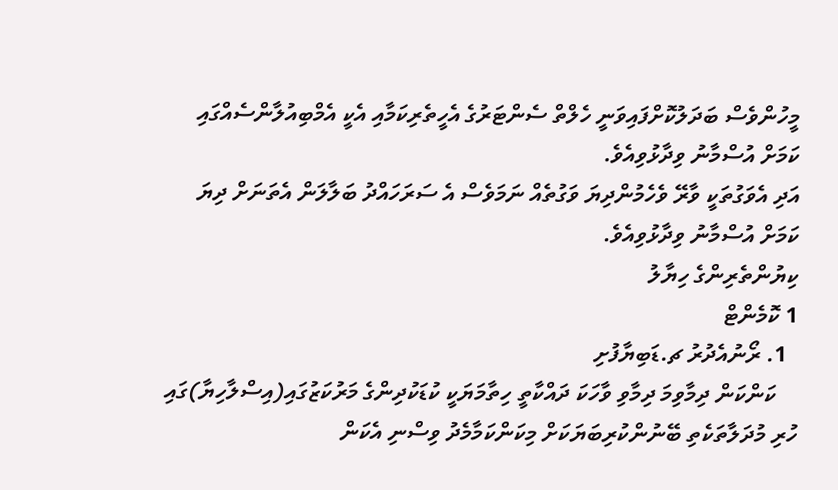މީހުންވެސް ބަދަލުކޮށްފައިވަނީ ހެލްތް ސެންޓަރުގެ އެހީތެރިކަމާއި އެކީ އެމްބިއުލާންސެއްގައި ކަމަށް އުސްމާނު ވިދާޅުވިއެވެ.
އަދި އެވަގުތަކީ ވާރޭ ވެހެމުންދިޔަ ވަގުތެއް ނަމަވެސް އެ ސަރަހައްދު ބަލާލަން އެތަނަށް ދިޔަ ކަމަށް އުސްމާނު ވިދާޅުވިއެވެ.
ކިޔުންތެރިންގެ ހިޔާލު
1 ކޮމެންޓް
  1. ރޯނުއެދުރު ޗ.ޑަބިޔާފުށި
    ކަންކަން ދިމާވިމަ ދިމާވި ވާހަކަ ދައްކާތީ ހިތާމަޔަކީ ކުޑަކުދިންގެ މަރުކަޒުގައި(އިސްލާހިޔާ)ގައި ހުރި މުދަލާތަކެތި ބޭނުންކުރިބަޔަކަށް މިކަންކަމާމެދު ވިސްނި އެކަން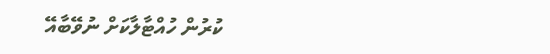ކުރުން ހުއްޓާލާކަށް ނުވޭބާއޭ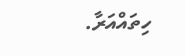ހިތައްއަރާ.